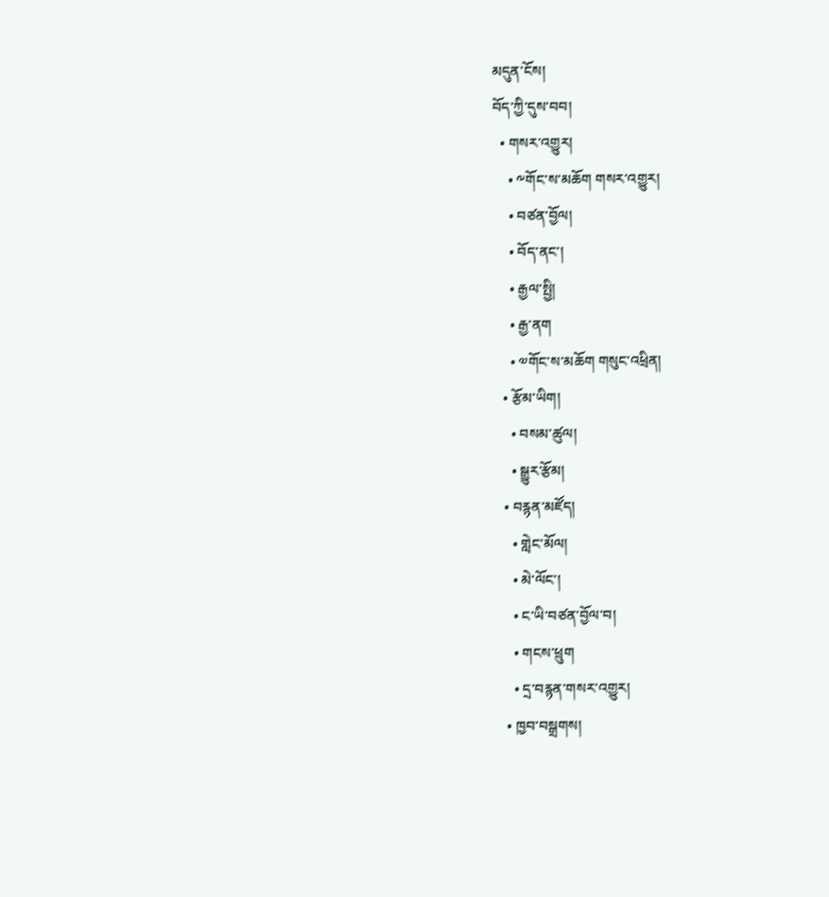མདུན་ངོས།
བོད་ཀྱི་དུས་བབ།
  • གསར་འགྱུར།
    • ༸གོང་ས་མཆོག གསར་འགྱུར།
    • བཙན་བྱོལ།
    • བོད་ནང་།
    • རྒྱལ་སྤྱི།
    • རྒྱ་ནག
    • ༧གོང་ས་མཆོག གསུང་འཕྲིན།
  • རྩོམ་ཡིག།
    • བསམ་ཚུལ།
    • སྒྱུར་རྩོམ།
  • བརྙན་མཛོད།
    • གླེང་མོལ།
    • མེ་ལོང་།
    • ང་ཡི་བཙན་བྱོལ་བ།
    • གངས་ཕྲུག
    • དྲ་བརྙན་གསར་འགྱུར།
  • ཁྱབ་བསྒྲགས།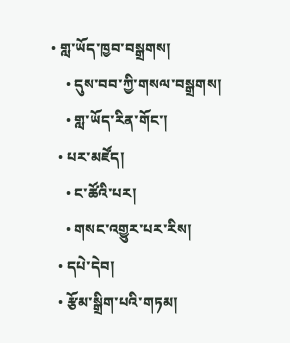• གླ་ཡོད་ཁྱབ་བསྒྲགས།
    • དུས་བབ་ཀྱི་གསལ་བསྒྲགས།
    • གླ་ཡོད་རིན་གོང་།
  • པར་མཛོད།
    • ང་ཚོའི་པར།
    • གསང་འགྱུར་པར་རིས།
  • དཔེ་དེབ།
  • རྩོམ་སྒྲིག་པའི་གཏམ།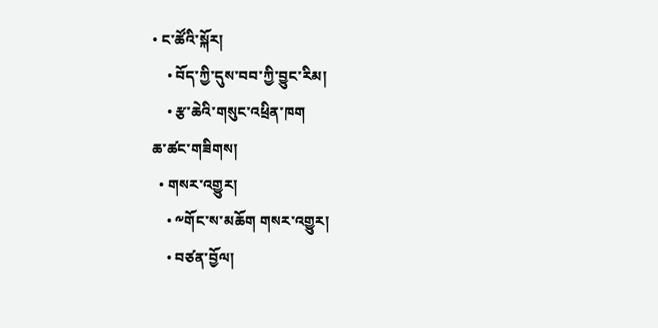• ང་ཚོའི་སྐོར།
    • བོད་ཀྱི་དུས་བབ་ཀྱི་བྱུང་རིམ།
    • རྩ་ཆེའི་གསུང་འཕྲིན་ཁག
ཆ་ཚང་གཟིགས།
  • གསར་འགྱུར།
    • ༸གོང་ས་མཆོག གསར་འགྱུར།
    • བཙན་བྱོལ།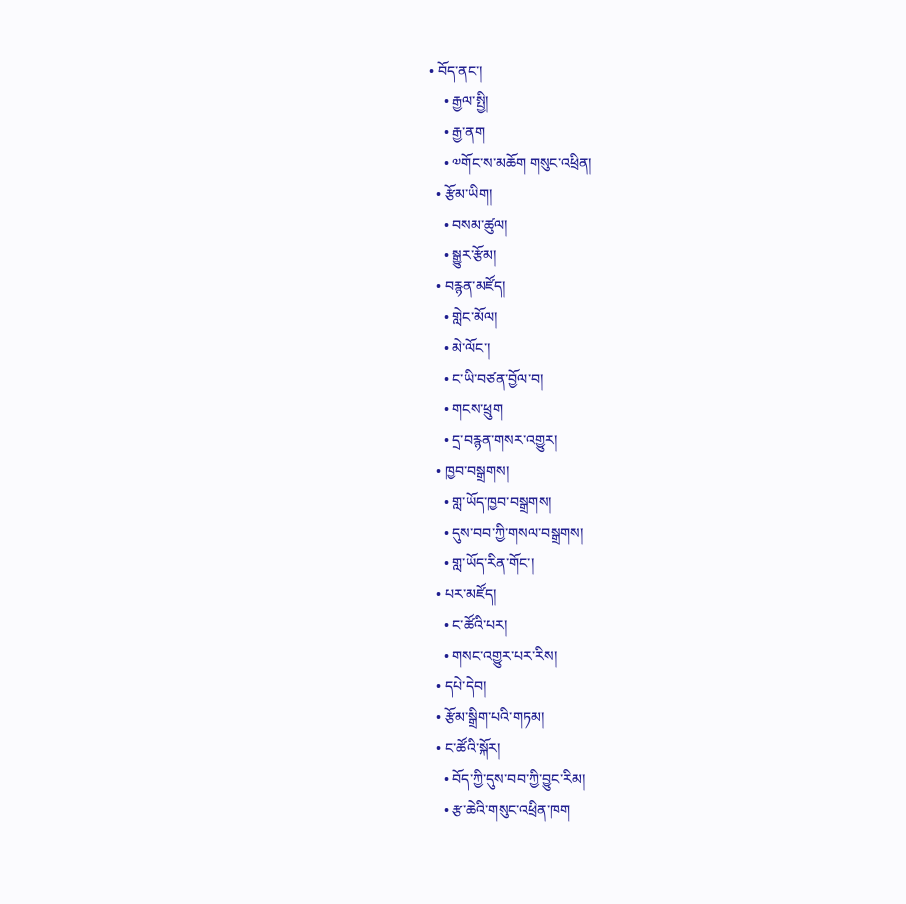• བོད་ནང་།
    • རྒྱལ་སྤྱི།
    • རྒྱ་ནག
    • ༧གོང་ས་མཆོག གསུང་འཕྲིན།
  • རྩོམ་ཡིག།
    • བསམ་ཚུལ།
    • སྒྱུར་རྩོམ།
  • བརྙན་མཛོད།
    • གླེང་མོལ།
    • མེ་ལོང་།
    • ང་ཡི་བཙན་བྱོལ་བ།
    • གངས་ཕྲུག
    • དྲ་བརྙན་གསར་འགྱུར།
  • ཁྱབ་བསྒྲགས།
    • གླ་ཡོད་ཁྱབ་བསྒྲགས།
    • དུས་བབ་ཀྱི་གསལ་བསྒྲགས།
    • གླ་ཡོད་རིན་གོང་།
  • པར་མཛོད།
    • ང་ཚོའི་པར།
    • གསང་འགྱུར་པར་རིས།
  • དཔེ་དེབ།
  • རྩོམ་སྒྲིག་པའི་གཏམ།
  • ང་ཚོའི་སྐོར།
    • བོད་ཀྱི་དུས་བབ་ཀྱི་བྱུང་རིམ།
    • རྩ་ཆེའི་གསུང་འཕྲིན་ཁག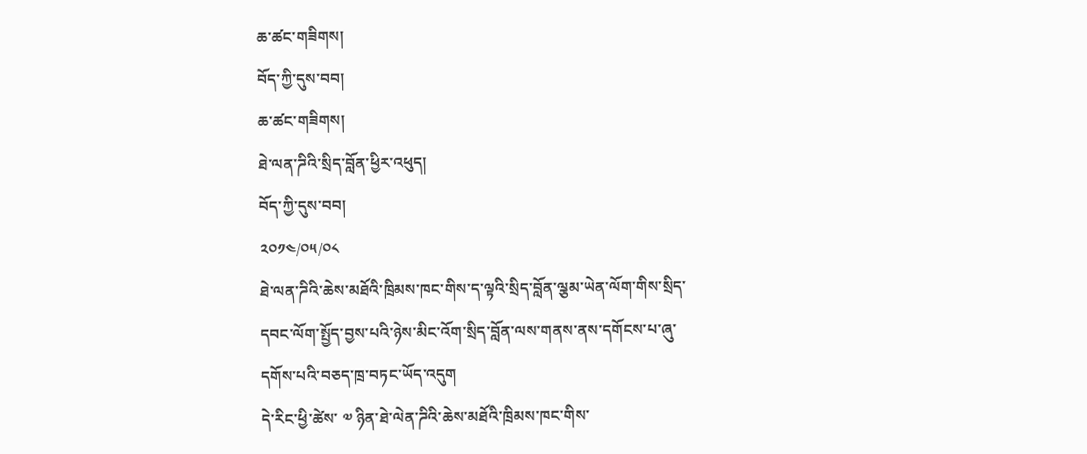ཆ་ཚང་གཟིགས།
བོད་ཀྱི་དུས་བབ།
ཆ་ཚང་གཟིགས།
ཐེ་ལན་ཌིའི་སྲིད་བློན་ཕྱིར་འཕུད།
བོད་ཀྱི་དུས་བབ།
༢༠༡༤/༠༥/༠༨
ཐེ་ལན་ཌིའི་ཆེས་མཐོའི་ཁྲིམས་ཁང་གིས་ད་ལྟའི་སྲིད་བློན་ལྕམ་ཡེན་ལོག་གིས་སྲིད་དབང་ལོག་སྤྱོད་བྱས་པའི་ཉེས་མིང་འོག་སྲིད་བློན་ལས་གནས་ནས་དགོངས་པ་ཞུ་དགོས་པའི་བཅད་ཁྲ་བཏང་ཡོད་འདུག
དེ་རིང་ཕྱི་ཚེས་ ༧ ཉིན་ཐེ་ལེན་ཌིའི་ཆེས་མཐོའི་ཁྲིམས་ཁང་གིས་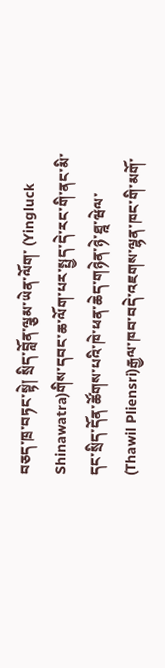བཅད་ཁྲ་བཏང་སྟེ། སྲིད་བློན་ལྕམ་ཡེན་ལོག་ (Yingluck Shinawatra)གིས་དབང་ཆ་ལོག་པར་སྤྱད་དེ་རང་གི་ནང་མི་དང་སྲིད་དོན་ཚོགས་པའི་ཁེ་ཕན་ཆེད་གཉེན་ཉེ་ཐྰ་ཝེལ་ (Thawil Pliensri)རྒྱལ་ཁབ་བདེ་འཇགས་ལྷན་ཁང་གི་མགོ་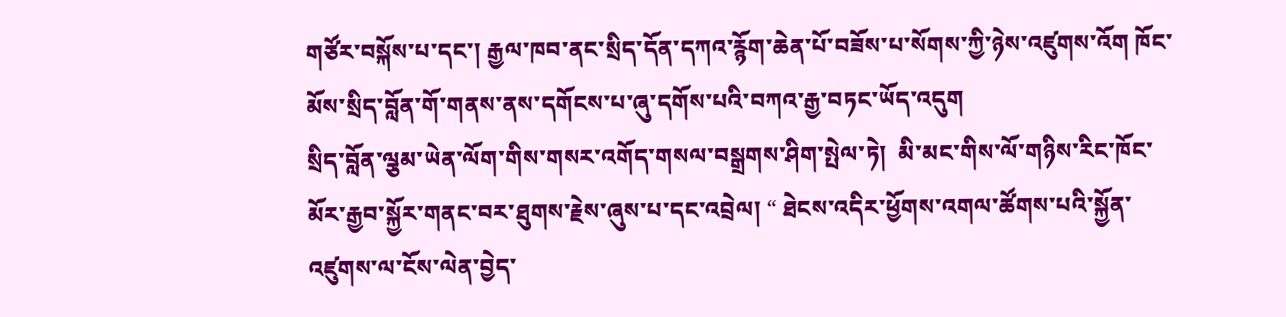གཙོར་བསྐོས་པ་དང་། རྒྱལ་ཁབ་ནང་སྲིད་དོན་དཀའ་རྙོག་ཆེན་པོ་བཟོས་པ་སོགས་ཀྱི་ཉེས་འཛུགས་འོག ཁོང་མོས་སྲིད་བློན་གོ་གནས་ནས་དགོངས་པ་ཞུ་དགོས་པའི་བཀའ་རྒྱ་བཏང་ཡོད་འདུག
སྲིད་བློན་ལྕམ་ཡེན་ལོག་གིས་གསར་འགོད་གསལ་བསྒྲགས་ཤིག་སྤེལ་ཏེ།  མི་མང་གིས་ལོ་གཉིས་རིང་ཁོང་མོར་རྒྱབ་སྐྱོར་གནང་བར་ཐུགས་རྗེས་ཞུས་པ་དང་འབྲེལ། “ ཐེངས་འདིར་ཕྱོགས་འགལ་ཚོགས་པའི་སྐྱོན་འཛུགས་ལ་ངོས་ལེན་བྱེད་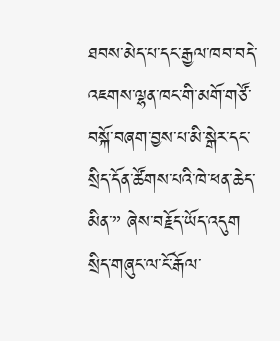ཐབས་མེད་པ་དང་རྒྱལ་ཁབ་བདེ་འཇགས་ལྷན་ཁང་གི་མགོ་གཙོ་བསྐོ་བཞག་བྱས་པ་མི་སྒེར་དང་སྲིད་དོན་ཚོགས་པའི་ཁེ་ཕན་ཆེད་མིན་” ཞེས་བརྗོད་ཡོད་འདུག
སྲིད་གཞུང་ལ་ངོ་རྒོལ་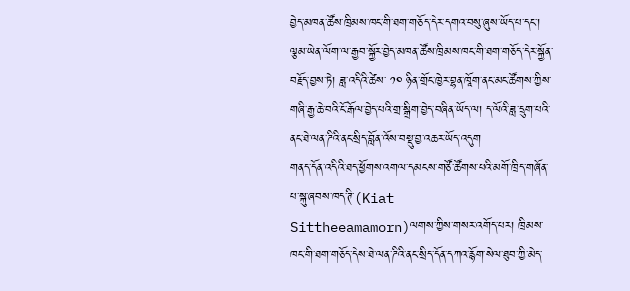བྱེད་མཁན་ཚོས་ཁྲིམས་ཁང་གི་ཐག་གཅོད་དེར་དགའ་བསུ་ཞུས་ཡོད་པ་དང་། ལྕམ་ཡེན་ལོག་ལ་རྒྱབ་སྐྱོར་བྱེད་མཁན་ཚོས་ཁྲིམས་ཁང་གི་ཐག་གཅོད་དེར་སྐྱོན་བརྗོད་བྱས་ཏེ། ཟླ་འདིའི་ཚེས་ ༡༠ ཉིན་གྲོང་ཁྱེར་བྷན་ཁཱོག་ནང་མང་ཚོགས་ཀྱིས་གཞི་རྒྱ་ཆེ་བའི་ངོ་རྒོལ་བྱེད་པའི་གྲ་སྒྲིག་བྱེད་བཞིན་ཡོད་ལ། ད་ལོའི་ཟླ་དྲུག་པའི་ནང་ཐེ་ལན་ཌིའི་ནང་སྲིད་བློན་འོས་བསྡུ་བྱ་འཆར་ཡོད་འདུག
གནད་དོན་འདིའི་ཐད་ཕྱོགས་འགལ་དམངས་གཙོ་ཚོགས་པའི་མགོ་ཁྲིད་གཞོན་པ་སྐུ་ཞབས་ཁད་ཊི་(Kiat  Sittheeamamorn)ལགས་ཀྱིས་གསར་འགོད་པར། ཁྲིམས་ཁང་གི་ཐག་གཅོད་དེས་ཐེ་ལན་ཌིའི་ནང་སྲིད་དོན་དཀའ་རྙོག་སེལ་ཐུབ་ཀྱི་མེད་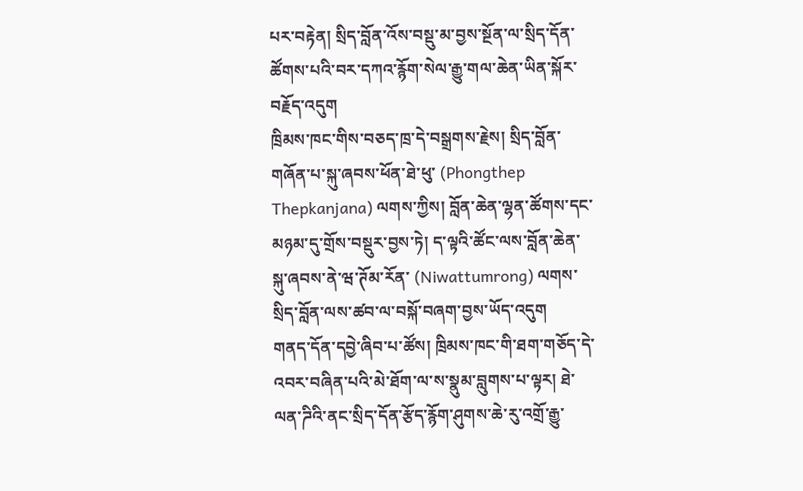པར་བརྟེན། སྲིད་བློན་འོས་བསྡུ་མ་བྱས་སྔོན་ལ་སྲིད་དོན་ཚོགས་པའི་བར་དཀའ་རྙོག་སེལ་རྒྱུ་གལ་ཆེན་ཡིན་སྐོར་བརྗོད་འདུག
ཁྲིམས་ཁང་གིས་བཅད་ཁྲ་དེ་བསྒྲགས་རྗེས། སྲིད་བློན་གཞོན་པ་སྐུ་ཞབས་ཕོན་ཐེ་ཕུ་ (Phongthep Thepkanjana) ལགས་ཀྱིས། བློན་ཆེན་ལྷན་ཚོགས་དང་མཉམ་དུ་གྲོས་བསྡུར་བྱས་ཏེ། ད་ལྟའི་ཚོང་ལས་བློན་ཆེན་སྐུ་ཞབས་ནེ་ཝ་ཊོམ་རོན་ (Niwattumrong) ལགས་སྲིད་བློན་ལས་ཚབ་ལ་བསྐོ་བཞག་བྱས་ཡོད་འདུག
གནད་དོན་དབྱེ་ཞིབ་པ་ཚོས། ཁྲིམས་ཁང་གི་ཐག་གཅོད་དེ་འབར་བཞིན་པའི་མེ་ཐོག་ལ་ས་སྣུམ་བླུགས་པ་ལྟར། ཐེ་ལན་ཌིའི་ནང་སྲིད་དོན་རྩོད་རྙོག་ཤུགས་ཆེ་རུ་འགྲོ་རྒྱུ་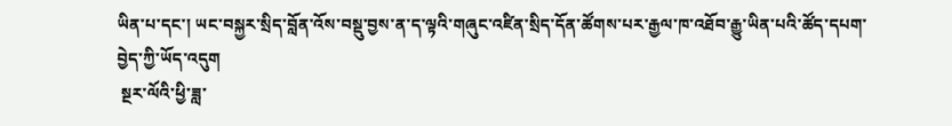ཡིན་པ་དང་། ཡང་བསྐྱར་སྲིད་བློན་འོས་བསྡུ་བྱས་ན་ད་ལྟའི་གཞུང་འཛིན་སྲིད་དོན་ཚོགས་པར་རྒྱལ་ཁ་འཐོབ་རྒྱུ་ཡིན་པའི་ཚོད་དཔག་བྱེད་ཀྱི་ཡོད་འདུག
 སྔར་ལོའི་ཕྱི་ཟླ་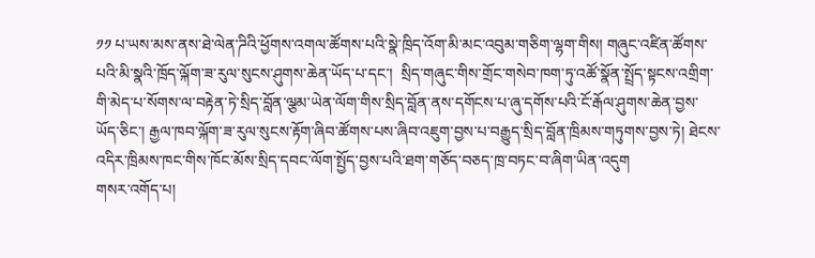༡༡ པ་ཡས་མས་ནས་ཐེ་ལེན་ཌིའི་ཕྱོགས་འགལ་ཚོགས་པའི་སྣེ་ཁྲིད་འོག་མི་མང་འབུམ་གཅིག་ལྷག་གིས། གཞུང་འཛིན་ཚོགས་པའི་མི་སྣའི་ཁྲོད་ལྐོག་ཟ་རུལ་སུངས་ཤུགས་ཆེན་ཡོད་པ་དང་།  སྲིད་གཞུང་གིས་གྲོང་གསེབ་ཁག་ཏུ་འཚོ་སྣོན་སྤྲོད་སྟངས་འགྲིག་གི་མེད་པ་སོགས་ལ་བརྟེན་ཏེ་སྲིད་བློན་ལྕམ་ཡེན་ལོག་གིས་སྲིད་བློན་ནས་དགོངས་པ་ཞུ་དགོས་པའི་ངོ་རྒོལ་ཤུགས་ཆེན་བྱས་ཡོད་ཅིང་། རྒྱལ་ཁབ་ལྐོག་ཟ་རུལ་སུངས་རྟོག་ཞིབ་ཚོགས་པས་ཞིབ་འཇུག་བྱས་པ་བརྒྱུད་སྲིད་བློན་ཁྲིམས་གཏུགས་བྱས་ཏེ། ཐེངས་འདིར་ཁྲིམས་ཁང་གིས་ཁོང་མོས་སྲིད་དབང་ལོག་སྤྱོད་བྱས་པའི་ཐག་གཅོད་བཅད་ཁྲ་བཏང་བ་ཞིག་ཡིན་འདུག
གསར་འགོད་པ།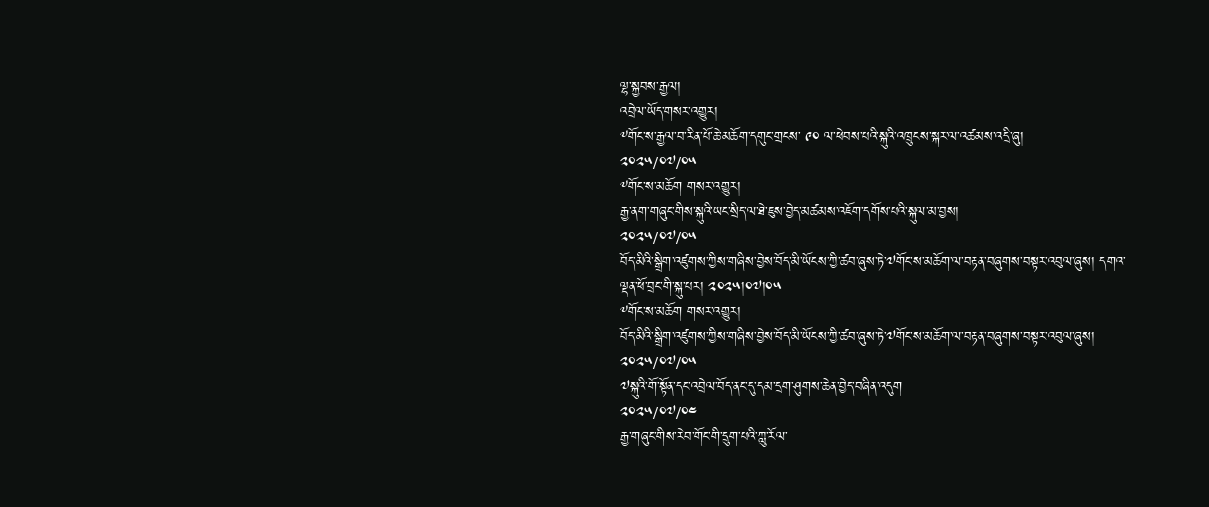ལྷ་སྐྱབས་རྒྱལ།
འབྲེལ་ཡོད་གསར་འགྱུར།
༸གོང་ས་རྒྱལ་བ་རིན་པོ་ཆེ་མཆོག་དགུང་གྲངས་ ༩༠ ལ་ཕེབས་པའི་སྐུའི་འཁྲུངས་སྐར་ལ་འཚམས་འདྲི་ཞུ།
༢༠༢༥/༠༧/༠༥
༸གོང་ས་མཆོག གསར་འགྱུར།
རྒྱ་ནག་གཞུང་གིས་སྐུའི་ཡང་སྲིད་ལ་ཐེ་ཇུས་བྱེད་མཚམས་འཇོག་དགོས་པའི་སྐུལ་མ་བྱས།
༢༠༢༥/༠༧/༠༥
བོད་མིའི་སྒྲིག་འཛུགས་ཀྱིས་གཞིས་བྱེས་བོད་མི་ཡོངས་ཀྱི་ཚབ་ཞུས་ཏེ་༧གོང་ས་མཆོག་ལ་བརྟན་བཞུགས་བསྟར་འབུལ་ཞུས། དགའ་ལྡན་ཕོ་བྲང་གི་སྐུ་པར། ༢༠༢༥།༠༧།༠༥
༸གོང་ས་མཆོག གསར་འགྱུར།
བོད་མིའི་སྒྲིག་འཛུགས་ཀྱིས་གཞིས་བྱེས་བོད་མི་ཡོངས་ཀྱི་ཚབ་ཞུས་ཏེ་༧གོང་ས་མཆོག་ལ་བརྟན་བཞུགས་བསྟར་འབུལ་ཞུས།
༢༠༢༥/༠༧/༠༥
༧སྐུའི་གོ་སྟོན་དང་འབྲེལ་བོད་ནང་དུ་དམ་དྲག་ཤུགས་ཆེན་བྱེད་བཞིན་འདུག
༢༠༢༥/༠༧/༠༤
རྒྱ་གཞུང་གིས་རེབ་གོང་གི་དྲུག་པའི་ཀླུ་རོལ་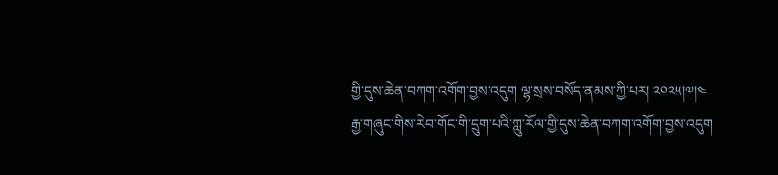གྱི་དུས་ཆེན་བཀག་འགོག་བྱས་འདུག ལྷ་སྲས་བསོད་ནམས་ཀྱི་པར། ༢༠༢༥།༧།༤
རྒྱ་གཞུང་གིས་རེབ་གོང་གི་དྲུག་པའི་ཀླུ་རོལ་གྱི་དུས་ཆེན་བཀག་འགོག་བྱས་འདུག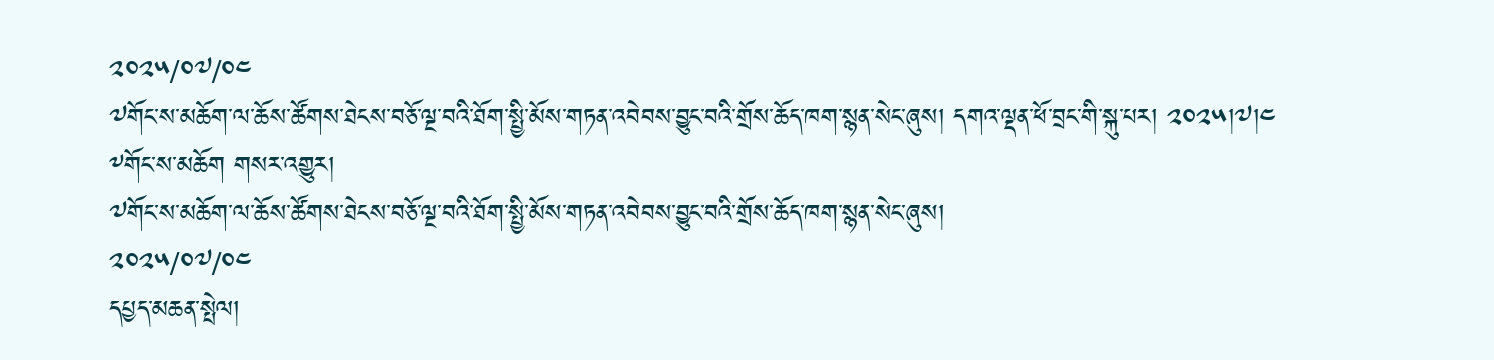༢༠༢༥/༠༧/༠༤
༧གོང་ས་མཆོག་ལ་ཆོས་ཚོགས་ཐེངས་བཅོ་ལྔ་བའི་ཐོག་སྤྱི་མོས་གཏན་འབེབས་བྱུང་བའི་གྲོས་ཆོད་ཁག་སྙན་སེང་ཞུས། དགའ་ལྡན་ཕོ་བྲང་གི་སྐུ་པར། ༢༠༢༥།༧།༤
༸གོང་ས་མཆོག གསར་འགྱུར།
༧གོང་ས་མཆོག་ལ་ཆོས་ཚོགས་ཐེངས་བཅོ་ལྔ་བའི་ཐོག་སྤྱི་མོས་གཏན་འབེབས་བྱུང་བའི་གྲོས་ཆོད་ཁག་སྙན་སེང་ཞུས།
༢༠༢༥/༠༧/༠༤
དཔྱད་མཆན་སྤེལ།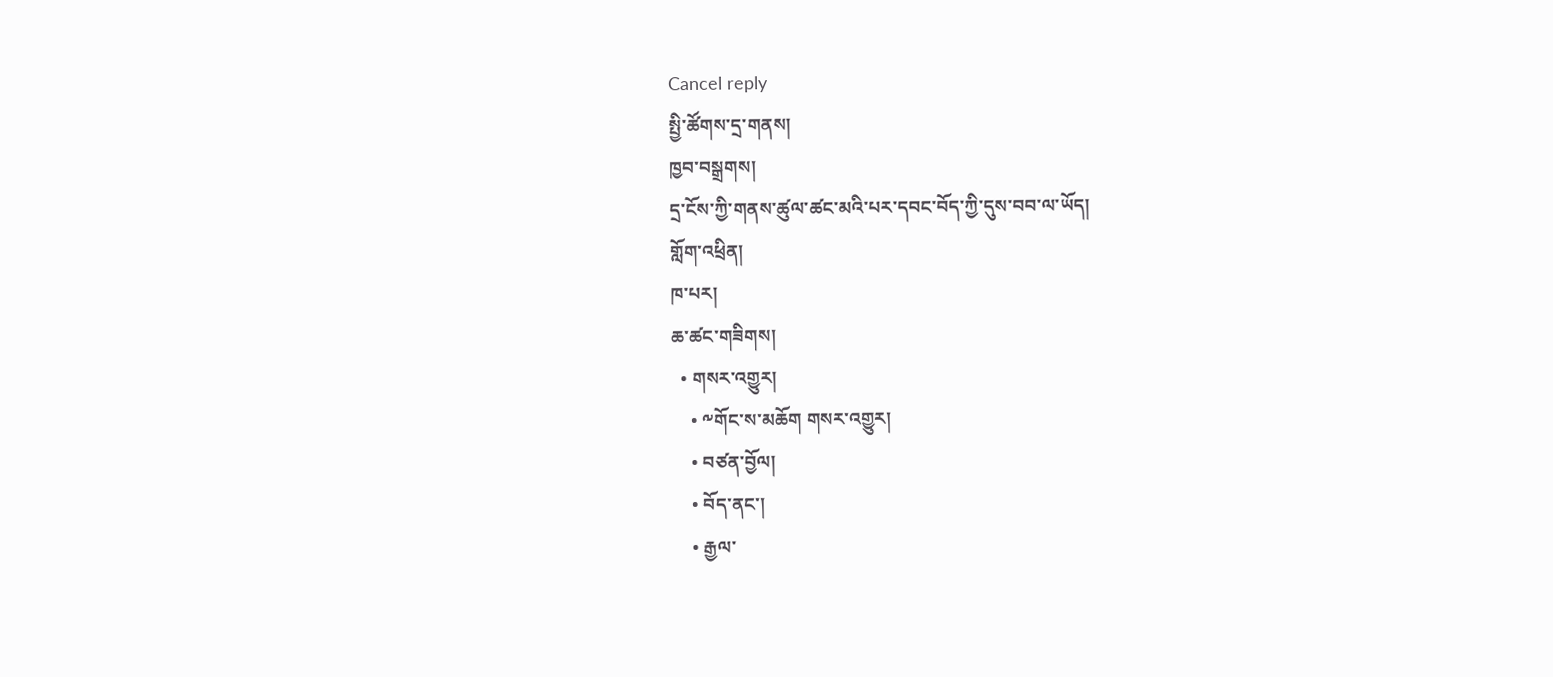Cancel reply
སྤྱི་ཚོགས་དྲ་གནས།
ཁྱབ་བསྒྲགས།
དྲ་ངོས་ཀྱི་གནས་ཚུལ་ཚང་མའི་པར་དབང་བོད་ཀྱི་དུས་བབ་ལ་ཡོད།
གློག་འཕྲིན།
ཁ་པར།
ཆ་ཚང་གཟིགས།
  • གསར་འགྱུར།
    • ༸གོང་ས་མཆོག གསར་འགྱུར།
    • བཙན་བྱོལ།
    • བོད་ནང་།
    • རྒྱལ་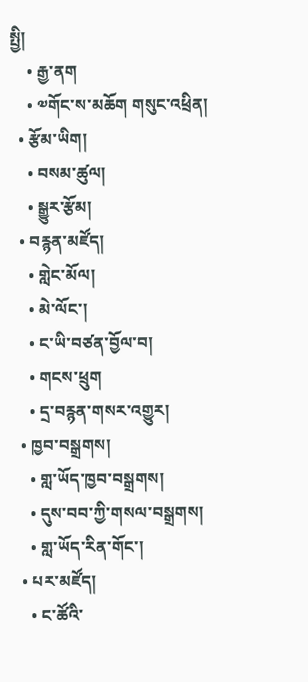སྤྱི།
    • རྒྱ་ནག
    • ༧གོང་ས་མཆོག གསུང་འཕྲིན།
  • རྩོམ་ཡིག།
    • བསམ་ཚུལ།
    • སྒྱུར་རྩོམ།
  • བརྙན་མཛོད།
    • གླེང་མོལ།
    • མེ་ལོང་།
    • ང་ཡི་བཙན་བྱོལ་བ།
    • གངས་ཕྲུག
    • དྲ་བརྙན་གསར་འགྱུར།
  • ཁྱབ་བསྒྲགས།
    • གླ་ཡོད་ཁྱབ་བསྒྲགས།
    • དུས་བབ་ཀྱི་གསལ་བསྒྲགས།
    • གླ་ཡོད་རིན་གོང་།
  • པར་མཛོད།
    • ང་ཚོའི་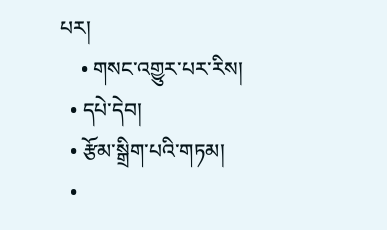པར།
    • གསང་འགྱུར་པར་རིས།
  • དཔེ་དེབ།
  • རྩོམ་སྒྲིག་པའི་གཏམ།
  •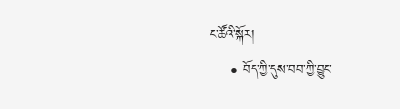ང་ཚོའི་སྐོར།
    • བོད་ཀྱི་དུས་བབ་ཀྱི་བྱུང་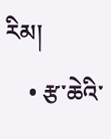རིམ།
    • རྩ་ཆེའི་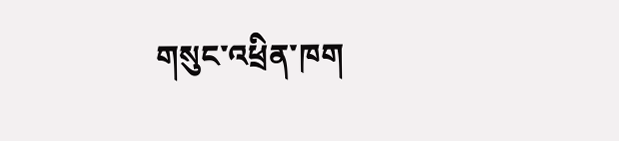གསུང་འཕྲིན་ཁག